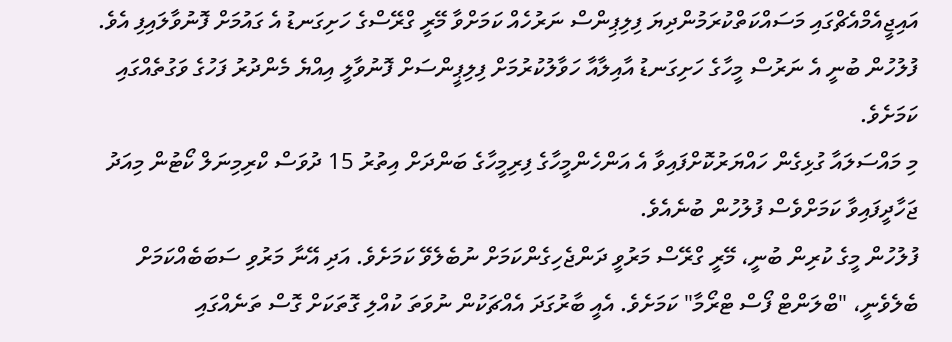އައިޖީއެމްއެޗްގައި މަސައްކަތްކުރަމުންދިޔަ ފިލިޕިންސް ނަރުހެއް ކަމަށްވާ މޭރީ ގްރޭސްގެ ހަށިގަނޑު އެ ގައުމަށް ފޮނުވާލައިފި އެވެ.
ފުލުހުން ބުނީ އެ ނަރުސް މީހާގެ ހަށިގަނޑު އާއިލާއާ ހަވާލުކުރުމަށް ފިލިޕީންސަށް ފޮނުވާލީ އިއްޔެ މެންދުރު ފަހުގެ ވަގުތެއްގައި ކަމަށެވެ.
މި މައްސަލައާ ގުޅިގެން ހައްޔަރުކޮށްފައިވާ އެ އަންހެންމީހާގެ ފިރިމީހާގެ ބަންދަށް އިތުރު 15 ދުވަސް ކްރިމިނަލް ކޯޓުން މިއަދު ޖަހާދީފައިވާ ކަމަށްވެސް ފުލުހުން ބުނެއެވެ.
ފުލުހުން މީގެ ކުރިން ބުނީ، މޭރީ ގްރޭސް މަރުވީ ދަންޖެހިގެންކަމަށް ނުބެލެވޭ ކަމަށެވެ. އަދި އޭނާ މަރުވި ސަބަބެއްކަމަށް ބެލެވެނީ، "ބްލަންޓް ފޯސް ޓްރޯމާ" ކަމަށެވެ. އެއީ ބާރުގަދަ އެއްޗަކުން ނުވަތަ ކުއްލި ގޮތަކަށް ގޮސް ތަނެއްގައި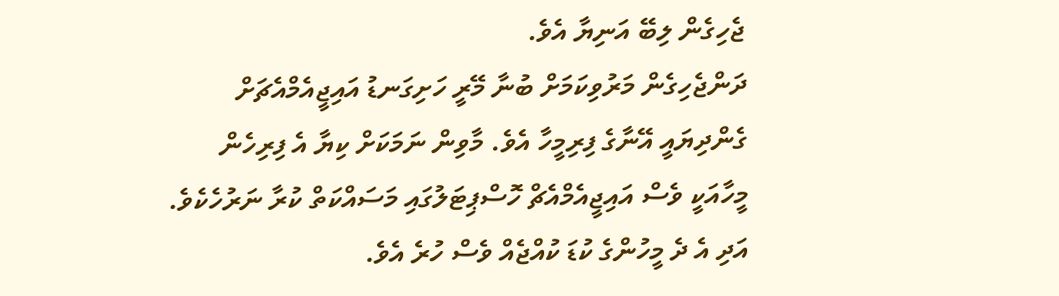ޖެހިގެން ލިބޭ އަނިޔާ އެވެ.
ދަންޖެހިގެން މަރުވިކަމަށް ބުނާ މޭރީ ހަށިގަނޑު އައިޖީއެމްއެޗަށް ގެންދިޔައީ އޭނާގެ ފިރިމީހާ އެވެ. މާވިން ނަމަކަށް ކިޔާ އެ ފިރިހެން މީހާއަކީ ވެސް އައިޖީއެމްއެޗް ހޮސްޕިޓަލުގައި މަސައްކަތް ކުރާ ނަރުހެކެވެ. އަދި އެ ދެ މީހުންގެ ކުޑަ ކުއްޖެއް ވެސް ހުރެ އެވެ.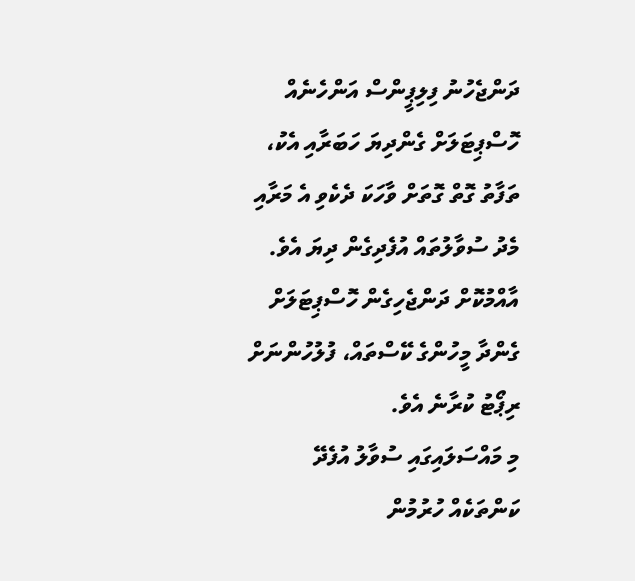ދަންޖެހުނު ފިލިޕީންސް އަންހެނެއް ހޮސްޕިޓަލަށް ގެންދިޔަ ހަބަރާއި އެކު، ތަފާތު ގޮތް ގޮތަށް ވާހަކަ ދެކެވި އެ މަރާއި މެދު ސުވާލުތައް އުފެދިގެން ދިޔަ އެވެ. އާއްމުކޮށް ދަންޖެހިގެން ހޮސްޕިޓަލަށް ގެންދާ މީހުންގެ ކޭސްތައް، ފުލުހުންނަށް ރިޕޯޓު ކުރާނެ އެވެ.
މި މައްސަލައިގައި ސުވާލު އުފެދޭ ކަންތަކެއް ހުރުމުން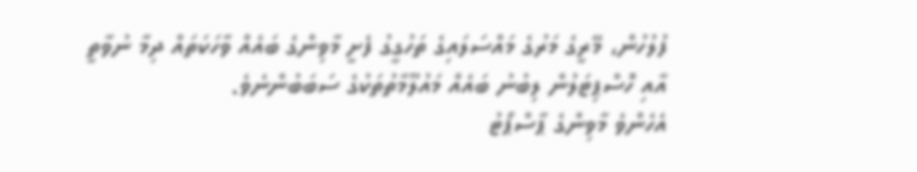ފުލުހުން، މޭރީގެ މަރުގެ މައްސަލައިގެ ތަހުގީގު ފެށީ މާވިންގެ ބައެއް ވާހަކަތައް ދިމާ ނުވާތީ އާއި ހޮސްޕިޓަލުން ލިބުނު ބައެއް މައުލޫމާތުތަކުގެ ސަބަބުންނެވެ.
އެހެންވެ މާވިންގެ ޕާސްޕޯޓު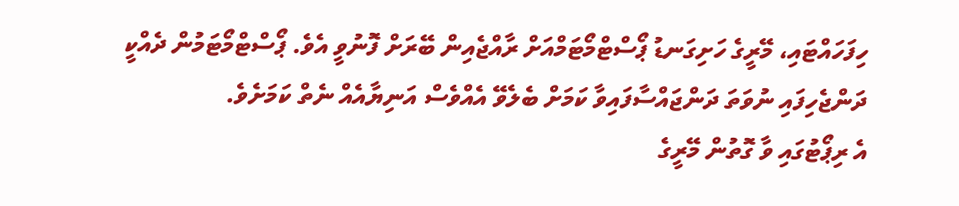ހިފަހައްޓައި، މޭރީގެ ހަށިގަނޑު ޕޯސްޓްމޯޓަމްއަށް ރާއްޖެއިން ބޭރަށް ފޮނުވީ އެވެ. ޕޯސްޓްމޯޓަމުން ދެއްކީ ދަންޖެހިފައި ނުވަތަ ދަންޖައްސާފައިވާ ކަމަށް ބެލެވޭ އެއްވެސް އަނިޔާއެއް ނެތް ކަމަށެވެ.
އެ ރިޕޯޓުގައި ވާ ގޮތުން މޭރީގެ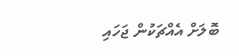ބޮލަށް އެއްޗަކުން ޖަހައި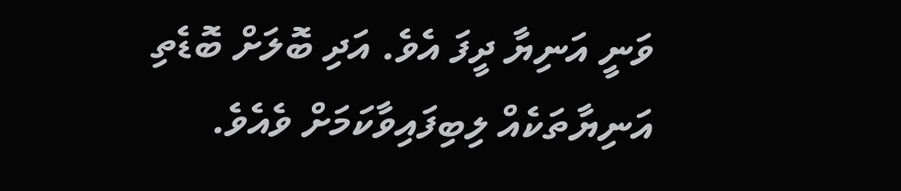ވަނީ އަނިޔާ ދީފަ އެވެ. އަދި ބޮލަށް ބޮޑެތި އަނިޔާތަކެއް ލިބިފައިވާކަމަށް ވެއެވެ.